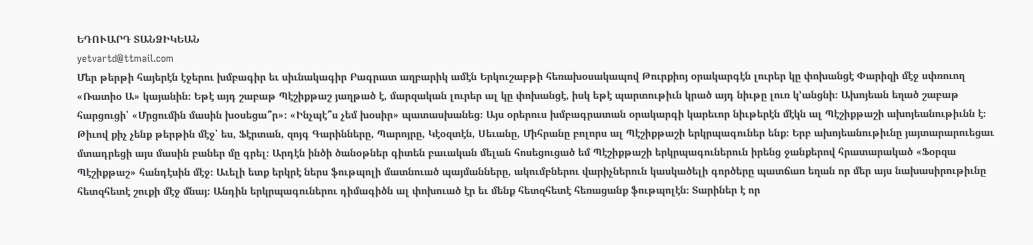ԵԴՈՒԱՐԴ ՏԱՆՁԻԿԵԱՆ
yetvartd@ttmail.com
Մեր թերթի հայերէն էջերու խմբագիր եւ սիւնակագիր Բագրատ աղբարիկ ամէն Երկուշաբթի հեռախօսակապով Թուրքիոյ օրակարգէն լուրեր կը փոխանցէ Փարիզի մէջ սփռուող «Ռատիօ Ա» կայանին։ Եթէ այդ շաբաթ Պէշիքթաշ յաղթած է, մարզական լուրեր ալ կը փոխանցէ, իսկ եթէ պարտութիւն կրած այդ նիւթը լուռ կ՚անցնի։ Ախոյեան եղած շաբաթ հարցուցի՝ «Մրցումին մասին խօսեցա՞ր»։ «Ինչպէ՞ս չեմ խօսիր» պատասխանեց։ Այս օրերուս խմբագրատան օրակարգի կարեւոր նիւթերէն մէկն ալ Պէշիքթաշի ախոյեանութիւնն է։ Թիւով քիչ չենք թերթին մէջ՝ ես, Ֆէրտան, զոյգ Գարինները, Պարոյրը, Կէօզտէն, Սեւանը, Միհրանը բոլորս ալ Պէշիքթաշի երկրպագուներ ենք։ Երբ ախոյեանութիւնը յայտարարուեցաւ մտադրեցի այս մասին բաներ մը գրել։ Արդէն ինծի ծանօթներ գիտեն բաւական մելան հոսեցուցած եմ Պէշիքթաշի երկրպագուներուն իրենց ջանքերով հրատարակած «Ֆօրզա Պէշիքթաշ» հանդէսին մէջ։ Աւելի ետք երկրէ ներս ֆութպոլի մատնուած պայմանները, ակումբներու վարիչներուն կասկածելի գործերը պատճառ եղան որ մեր այս նախասիրութիւնը հետզհետէ շուքի մէջ մնայ։ Անդին երկրպագուներու դիմագիծն ալ փոխուած էր եւ մենք հետզհետէ հեռացանք ֆութպոլէն։ Տարիներ է որ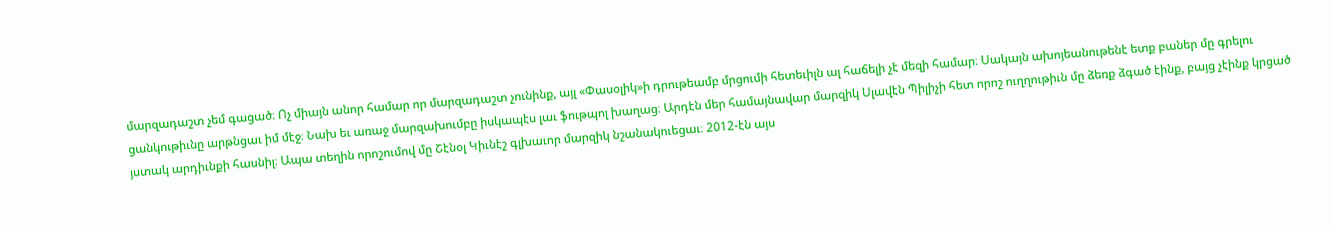մարզադաշտ չեմ գացած։ Ոչ միայն անոր համար որ մարզադաշտ չունինք, այլ «Փասօլիկ»ի դրութեամբ մրցումի հետեւիլն ալ հաճելի չէ մեզի համար։ Սակայն ախոյեանութենէ ետք բաներ մը գրելու ցանկութիւնը արթնցաւ իմ մէջ։ Նախ եւ առաջ մարզախումբը իսկապէս լաւ ֆութպոլ խաղաց։ Արդէն մեր համայնավար մարզիկ Սլավէն Պիլիչի հետ որոշ ուղղութիւն մը ձեռք ձգած էինք, բայց չէինք կրցած յստակ արդիւնքի հասնիլ։ Ապա տեղին որոշումով մը Շէնօլ Կիւնէշ գլխաւոր մարզիկ նշանակուեցաւ։ 2012-էն այս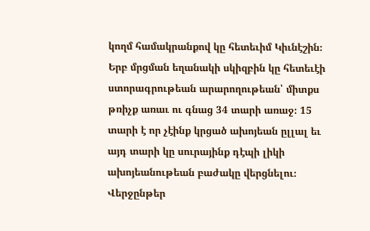կողմ համակրանքով կը հետեւիմ Կիւնէշին։ Երբ մրցման եղանակի սկիզբին կը հետեւէի ստորագրութեան արարողութեան՝ միտքս թռիչք առաւ ու գնաց 34 տարի առաջ։ 15 տարի է որ չէինք կրցած ախոյեան ըլլալ եւ այդ տարի կը սուրայինք դէպի լիկի ախոյեանութեան բաժակը վերցնելու։ Վերջընթեր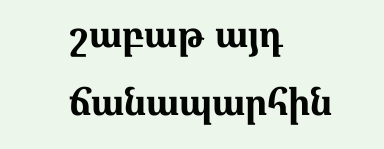շաբաթ այդ ճանապարհին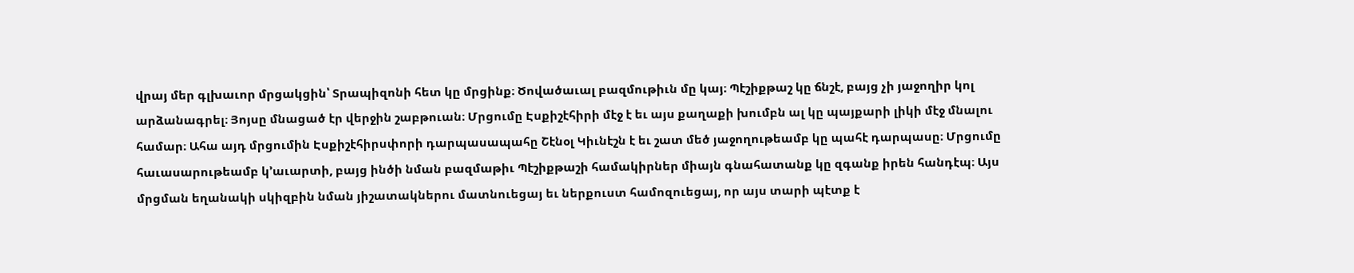վրայ մեր գլխաւոր մրցակցին՝ Տրապիզոնի հետ կը մրցինք։ Ծովածաւալ բազմութիւն մը կայ։ Պէշիքթաշ կը ճնշէ, բայց չի յաջողիր կոլ արձանագրել։ Յոյսը մնացած էր վերջին շաբթուան։ Մրցումը Էսքիշէհիրի մէջ է եւ այս քաղաքի խումբն ալ կը պայքարի լիկի մէջ մնալու համար։ Ահա այդ մրցումին Էսքիշէհիրսփորի դարպասապահը Շէնօլ Կիւնէշն է եւ շատ մեծ յաջողութեամբ կը պահէ դարպասը։ Մրցումը հաւասարութեամբ կ՚աւարտի, բայց ինծի նման բազմաթիւ Պէշիքթաշի համակիրներ միայն գնահատանք կը զգանք իրեն հանդէպ։ Այս մրցման եղանակի սկիզբին նման յիշատակներու մատնուեցայ եւ ներքուստ համոզուեցայ, որ այս տարի պէտք է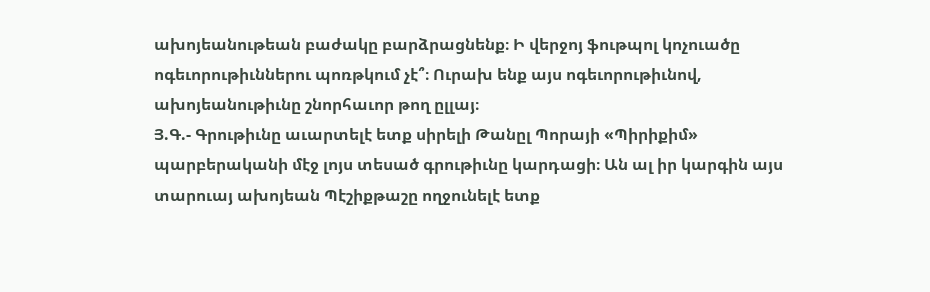ախոյեանութեան բաժակը բարձրացնենք։ Ի վերջոյ ֆութպոլ կոչուածը ոգեւորութիւններու պոռթկում չէ՞։ Ուրախ ենք այս ոգեւորութիւնով, ախոյեանութիւնը շնորհաւոր թող ըլլայ։
Յ.Գ.- Գրութիւնը աւարտելէ ետք սիրելի Թանըլ Պորայի «Պիրիքիմ» պարբերականի մէջ լոյս տեսած գրութիւնը կարդացի։ Ան ալ իր կարգին այս տարուայ ախոյեան Պէշիքթաշը ողջունելէ ետք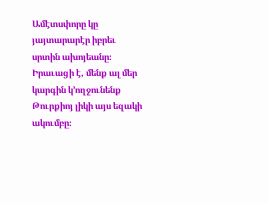Ամէտսփորը կը յայտարարէր իբրեւ սրտին ախոյեանը։ Իրաւացի է, մենք ալ մեր կարգին կ՚ողջունենք Թուրքիոյ լիկի այս եզակի ակումբը։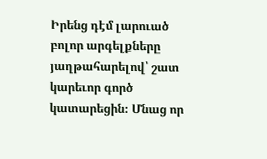Իրենց դէմ լարուած բոլոր արգելքները յաղթահարելով՝ շատ կարեւոր գործ կատարեցին։ Մնաց որ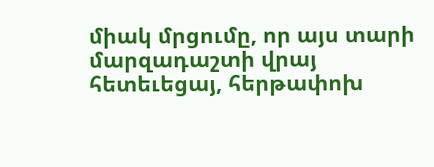միակ մրցումը, որ այս տարի մարզադաշտի վրայ հետեւեցայ, հերթափոխ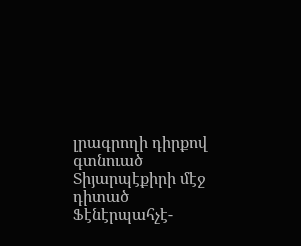լրագրողի դիրքով գտնուած Տիյարպէքիրի մէջ դիտած Ֆէնէրպահչէ-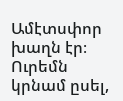Ամէտսփոր խաղն էր։ Ուրեմն կրնամ ըսել,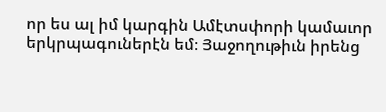որ ես ալ իմ կարգին Ամէտսփորի կամաւոր երկրպագուներէն եմ։ Յաջողութիւն իրենց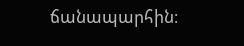ճանապարհին։